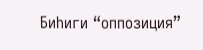Биһиги “оппозиция”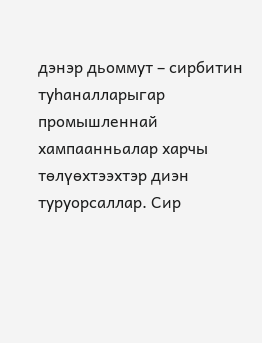дэнэр дьоммут – сирбитин туһаналларыгар промышленнай хампаанньалар харчы төлүөхтээхтэр диэн туруорсаллар. Сир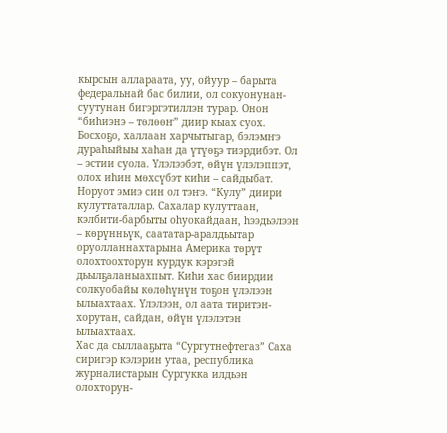кырсын аллараата, уу, ойуур – барыта федеральнай бас билии, ол сокуонунан-суутунан бигэргэтиллэн турар. Онон “биһиэнэ – төлөөҥ” диир кыах суох.
Босхоҕо, халлаан харчытыгар, бэлэмҥэ дураһыйыы хаһан да үтүөҕэ тиэрдибэт. Ол – эстии суола. Үлэлээбэт, өйүн үлэлэппэт, олох иһин мөхсүбэт киһи – сайдыбат. Норуот эмиэ син ол тэҥэ. “Кулу” диири кулуттаталлар. Сахалар кулуттаан, кэлбити-барбыты оһуокайдаан, һээдьэлээн – көрүнньүк, саататар-аралдьытар оруолланнахтарына Америка төрүт олохтоохторун курдук кэрэгэй дьылҕаланыахпыт. Киһи хас биирдии солкуобайы көлөһүнүн тоҕон үлэлээн ылыахтаах. Үлэлээн, ол аата тиритэн-хорутан, сайдан, өйүн үлэлэтэн ылыахтаах.
Хас да сыллааҕыта “Сургутнефтегаз” Саха сиригэр кэлэрин утаа, республика журналистарын Сургукка илдьэн олохторун-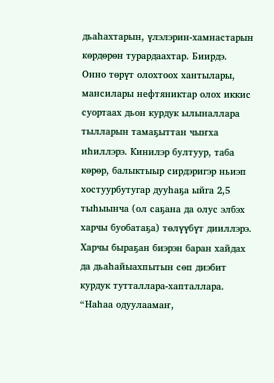дьаһахтарын, үлэлэрин-хамнастарын көрдөрөн турардаахтар. Биирдэ. Онно төрүт олохтоох хантылары, мансилары нефтяниктар олох иккис суортаах дьон курдук ылыналлара тылларын тамаҕыттан чыҥха иһиллэрэ. Кинилэр бултуур, таба көрөр, балыктыыр сирдэригэр ньиэп хостуурбутугар дууһаҕа ыйга 2,5 тыһыынча (ол саҕана да олус элбэх харчы буобатаҕа) төлүүбүт дииллэрэ. Харчы быраҕан биэрэн баран хайдах да дьаһайыахпытын сөп диэбит курдук тутталлара-хапталлара. “Наһаа одуулаамаҥ,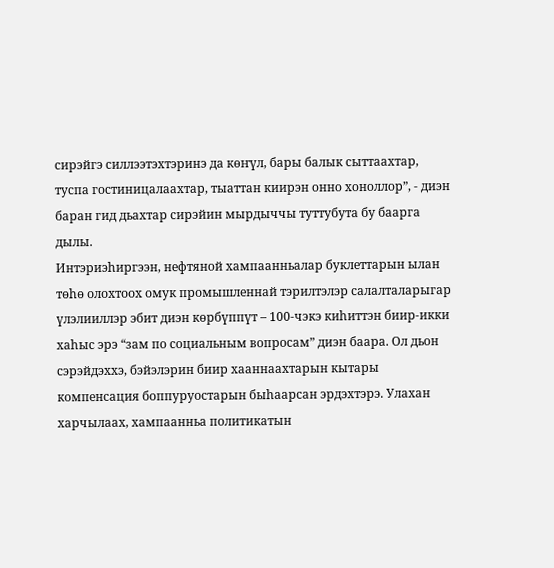сирэйгэ силлээтэхтэринэ да көҥүл, бары балык сыттаахтар, туспа гостиницалаахтар, тыаттан киирэн онно хоноллор”, - диэн баран гид дьахтар сирэйин мырдыччы туттубута бу баарга дылы.
Интэриэһиргээн, нефтяной хампаанньалар буклеттарын ылан төһө олохтоох омук промышленнай тэрилтэлэр салалталарыгар үлэлииллэр эбит диэн көрбүппүт – 100-чэкэ киһиттэн биир-икки хаһыс эрэ “зам по социальным вопросам” диэн баара. Ол дьон сэрэйдэххэ, бэйэлэрин биир хааннаахтарын кытары компенсация боппуруостарын быһаарсан эрдэхтэрэ. Улахан харчылаах, хампаанньа политикатын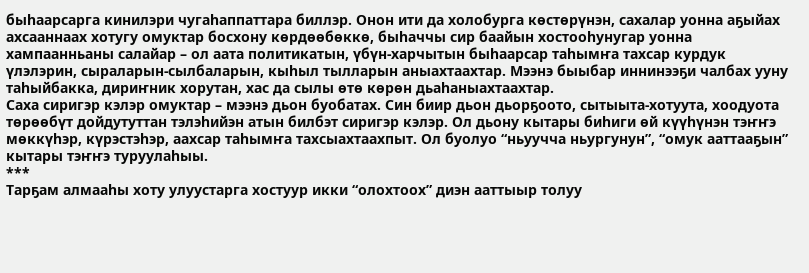быһаарсарга кинилэри чугаһаппаттара биллэр. Онон ити да холобурга көстөрүнэн, сахалар уонна аҕыйах ахсааннаах хотугу омуктар босхону көрдөөбөккө, быһаччы сир баайын хостооһунугар уонна хампаанньаны салайар – ол аата политикатын, үбүн-харчытын быһаарсар таһымҥа тахсар курдук үлэлэрин, сыраларын-сылбаларын, кыһыл тылларын аныахтаахтар. Мээнэ быыбар иннинээҕи чалбах ууну таһыйбакка, дириҥник хорутан, хас да сылы өтө көрөн дьаһаныахтаахтар.
Саха сиригэр кэлэр омуктар – мээнэ дьон буобатах. Син биир дьон дьорҕоото, сытыыта-хотуута, хоодуота төрөөбүт дойдутуттан тэлэһийэн атын билбэт сиригэр кэлэр. Ол дьону кытары биһиги өй күүһүнэн тэҥҥэ мөккүһэр, күрэстэһэр, аахсар таһымҥа тахсыахтаахпыт. Ол буолуо “ньуучча ньургунун”, “омук ааттааҕын” кытары тэҥҥэ туруулаһыы.
***
Тарҕам алмааһы хоту улуустарга хостуур икки “олохтоох” диэн ааттыыр толуу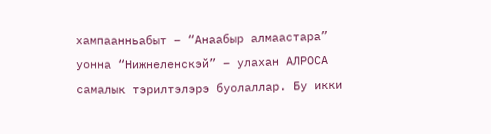хампаанньабыт – “Анаабыр алмаастара” уонна “Нижнеленскэй” – улахан АЛРОСА самалык тэрилтэлэрэ буолаллар. Бу икки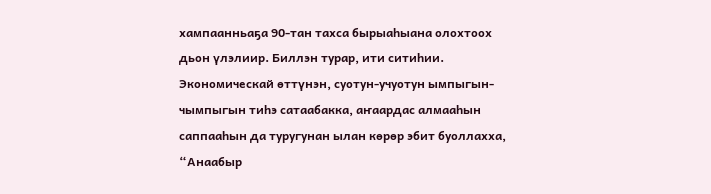хампаанньаҕа 90-тан тахса бырыаһыана олохтоох дьон үлэлиир. Биллэн турар, ити ситиһии.
Экономическай өттүнэн, суотун-учуотун ымпыгын-чымпыгын тиһэ сатаабакка, аҥаардас алмааһын саппааһын да туругунан ылан көрөр эбит буоллахха, “Анаабыр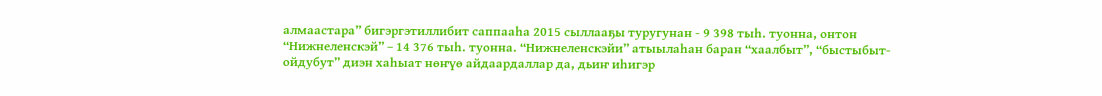алмаастара” бигэргэтиллибит саппааһа 2015 сыллааҕы туругунан - 9 398 тыһ. туонна, онтон “Нижнеленскэй” – 14 376 тыһ. туонна. “Нижнеленскэйи” атыылаһан баран “хаалбыт”, “быстыбыт-ойдубут” диэн хаһыат нөҥүө айдаардаллар да, дьиҥ иһигэр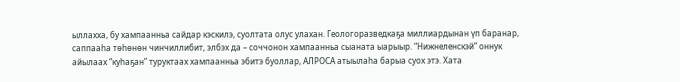ыллахха, бу хампаанньа сайдар кэскилэ, суолтата олус улахан. Геологоразведкаҕа миллиардынан үп баранар, саппааһа төһөнөн чинчиллибит, элбэх да – соччонон хампаанньа сыаната ыарыыр. “Нижнеленскэй” оннук айылаах “куһаҕан” туруктаах хампаанньа эбитэ буоллар, АЛРОСА атыылаһа барыа суох этэ. Хата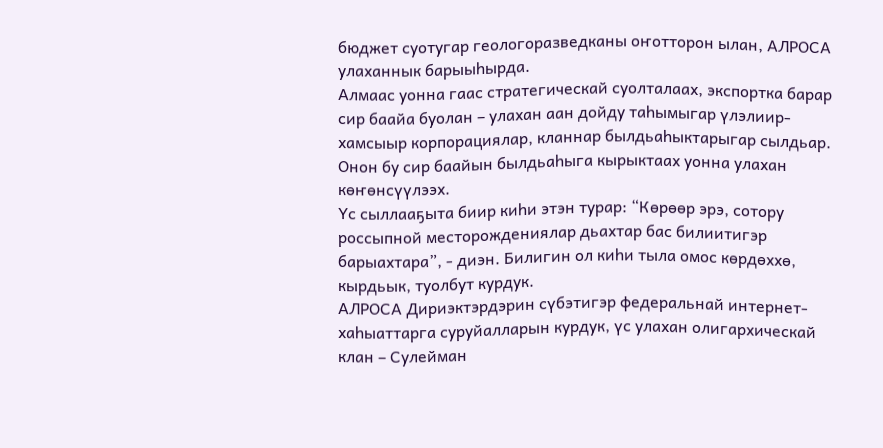бюджет суотугар геологоразведканы оҥотторон ылан, АЛРОСА улаханнык барыыһырда.
Алмаас уонна гаас стратегическай суолталаах, экспортка барар сир баайа буолан – улахан аан дойду таһымыгар үлэлиир-хамсыыр корпорациялар, кланнар былдьаһыктарыгар сылдьар. Онон бу сир баайын былдьаһыга кырыктаах уонна улахан көҥөнсүүлээх.
Үс сыллааҕыта биир киһи этэн турар: “Көрөөр эрэ, сотору россыпной месторождениялар дьахтар бас билиитигэр барыахтара”, - диэн. Билигин ол киһи тыла омос көрдөххө, кырдьык, туолбут курдук.
АЛРОСА Дириэктэрдэрин сүбэтигэр федеральнай интернет-хаһыаттарга суруйалларын курдук, үс улахан олигархическай клан – Сулейман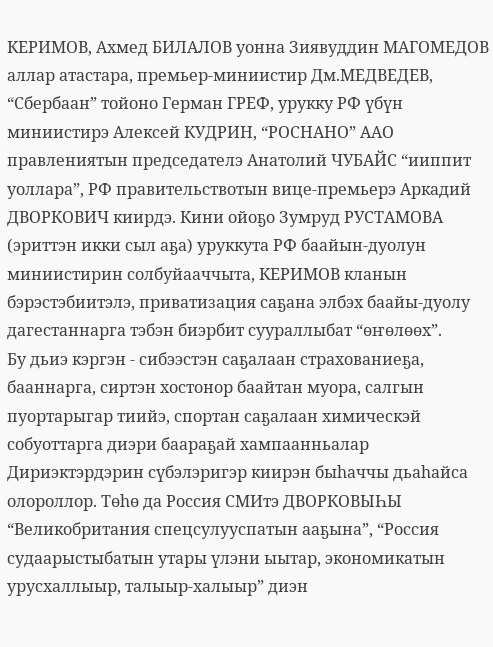КЕРИМОВ, Ахмед БИЛАЛОВ уонна Зиявуддин МАГОМЕДОВ аллар атастара, премьер-миниистир Дм.МЕДВЕДЕВ, “Сбербаан” тойоно Герман ГРЕФ, урукку РФ үбүн миниистирэ Алексей КУДРИН, “РОСНАНО” ААО правлениятын председателэ Анатолий ЧУБАЙС “ииппит уоллара”, РФ правительствотын вице-премьерэ Аркадий ДВОРКОВИЧ киирдэ. Кини ойоҕо Зумруд РУСТАМОВА (эриттэн икки сыл аҕа) уруккута РФ баайын-дуолун миниистирин солбуйааччыта, КЕРИМОВ кланын бэрэстэбиитэлэ, приватизация саҕана элбэх баайы-дуолу дагестаннарга тэбэн биэрбит суураллыбат “өҥөлөөх”.
Бу дьиэ кэргэн - сибээстэн саҕалаан страхованиеҕа, бааннарга, сиртэн хостонор баайтан муора, салгын пуортарыгар тиийэ, спортан саҕалаан химическэй собуоттарга диэри баараҕай хампаанньалар Дириэктэрдэрин сүбэлэригэр киирэн быһаччы дьаһайса олороллор. Төһө да Россия СМИтэ ДВОРКОВЫҺЫ “Великобритания спецсулууспатын ааҕына”, “Россия судаарыстыбатын утары үлэни ыытар, экономикатын урусхаллыыр, талыыр-халыыр” диэн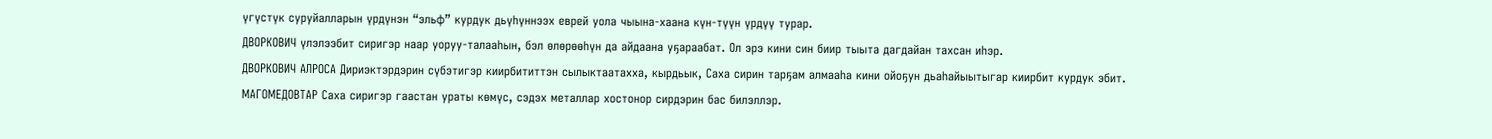үгүстүк суруйалларын үрдүнэн “эльф” курдук дьүһүннээх еврей уола чыына-хаана күн-түүн үрдүү турар.
ДВОРКОВИЧ үлэлээбит сиригэр наар уоруу-талааһын, бэл өлөрөөһүн да айдаана уҕараабат. Ол эрэ кини син биир тыыта дагдайан тахсан иһэр.
ДВОРКОВИЧ АЛРОСА Дириэктэрдэрин сүбэтигэр киирбититтэн сылыктаатахха, кырдьык, Саха сирин тарҕам алмааһа кини ойоҕун дьаһайыытыгар киирбит курдук эбит.
МАГОМЕДОВТАР Саха сиригэр гаастан ураты көмүс, сэдэх металлар хостонор сирдэрин бас билэллэр.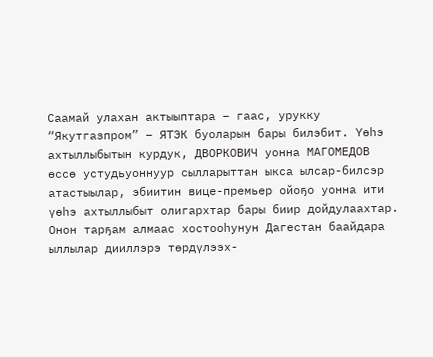Саамай улахан актыыптара – гаас, урукку “Якутгазпром” – ЯТЭК буоларын бары билэбит. Үөһэ ахтыллыбытын курдук, ДВОРКОВИЧ уонна МАГОМЕДОВ өссө устудьуоннуур сылларыттан ыкса ылсар-билсэр атастыылар, эбиитин вице-премьер ойоҕо уонна ити үөһэ ахтыллыбыт олигархтар бары биир дойдулаахтар. Онон тарҕам алмаас хостооһунун Дагестан баайдара ыллылар дииллэрэ төрдүлээх-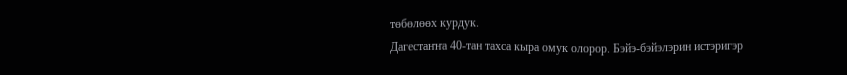төбөлөөх курдук.
Дагестаҥҥа 40-тан тахса кыра омук олорор. Бэйэ-бэйэлэрин истэригэр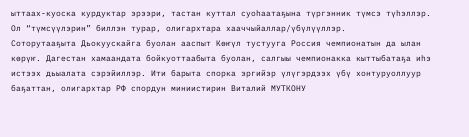ыттаах-куоска курдуктар эрээри, тастан куттал суоһаатаҕына түргэнник түмсэ түһэллэр. Ол “түмсүүлэрин” биллэн турар, олигархтара хааччыйаллар/үбүлүүллэр.
Соторутааҕыта Дьокуускайга буолан ааспыт Көҥүл тустууга Россия чемпионатын да ылан көрүҥ. Дагестан хамаандата бойкуоттаабыта буолан, салгыы чемпионакка кыттыбатаҕа иһэ истээх дьыалата сэрэйиллэр. Ити барыта спорка эргийэр үлүгэрдээх үбү хонтуруоллуур баҕаттан, олигархтар РФ спордун миниистирин Виталий МУТКОНУ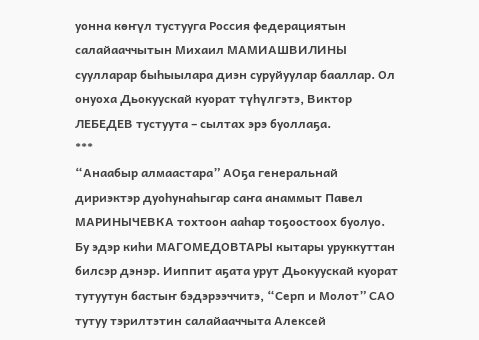уонна көҥүл тустууга Россия федерациятын салайааччытын Михаил МАМИАШВИЛИНЫ суулларар быһыылара диэн суруйуулар бааллар. Ол онуоха Дьокуускай куорат түһүлгэтэ, Виктор ЛЕБЕДЕВ тустуута – сылтах эрэ буоллаҕа.
***
“Анаабыр алмаастара” АОҕа генеральнай дириэктэр дуоһунаһыгар саҥа анаммыт Павел МАРИНЫЧЕВКА тохтоон ааһар тоҕоостоох буолуо. Бу эдэр киһи МАГОМЕДОВТАРЫ кытары уруккуттан билсэр дэнэр. Ииппит аҕата урут Дьокуускай куорат тутуутун бастыҥ бэдэрээччитэ, “Серп и Молот” САО тутуу тэрилтэтин салайааччыта Алексей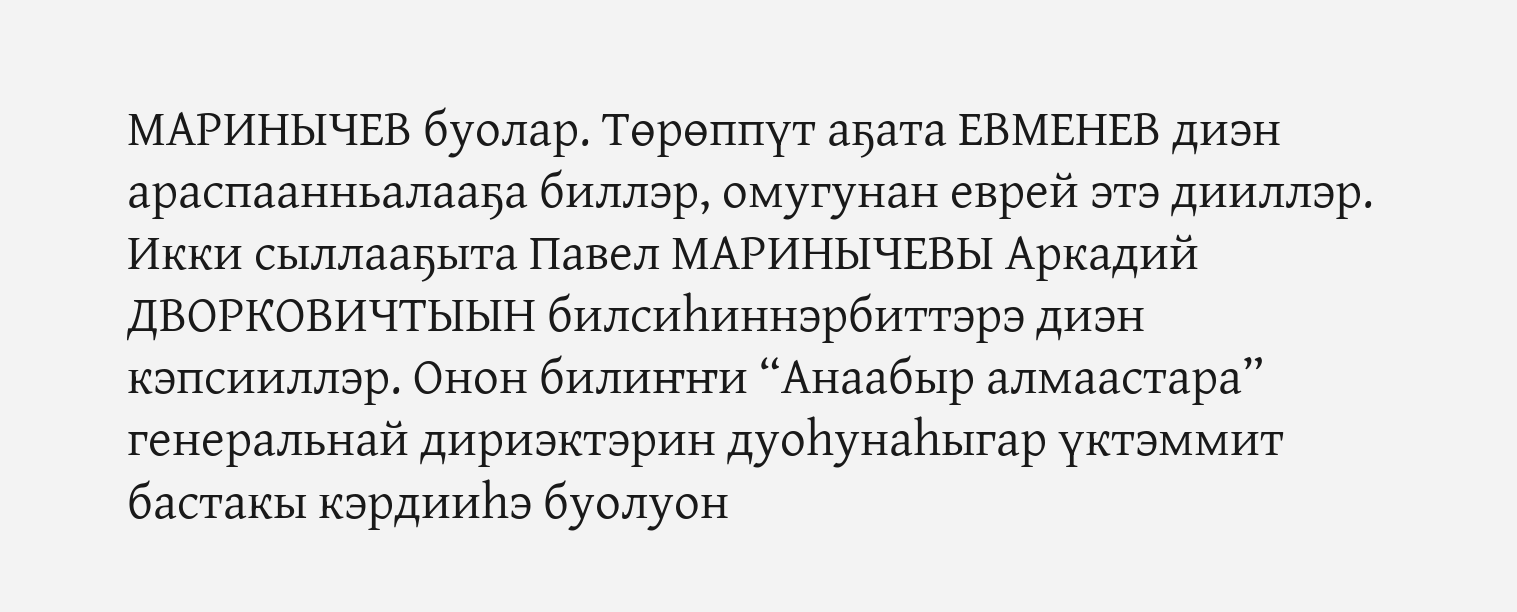МАРИНЫЧЕВ буолар. Төрөппүт аҕата ЕВМЕНЕВ диэн араспаанньалааҕа биллэр, омугунан еврей этэ дииллэр.
Икки сыллааҕыта Павел МАРИНЫЧЕВЫ Аркадий ДВОРКОВИЧТЫЫН билсиһиннэрбиттэрэ диэн кэпсииллэр. Онон билиҥҥи “Анаабыр алмаастара” генеральнай дириэктэрин дуоһунаһыгар үктэммит бастакы кэрдииһэ буолуон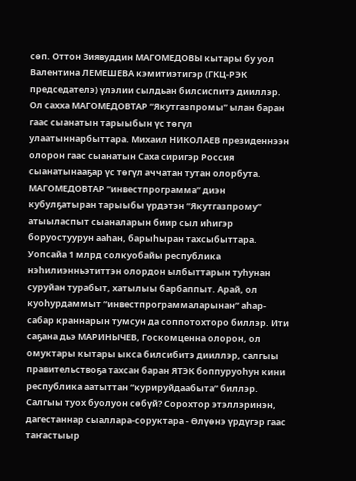сөп. Оттон Зиявуддин МАГОМЕДОВЫ кытары бу уол Валентина ЛЕМЕШЕВА кэмитиэтигэр (ГКЦ-РЭК председателэ) үлэлии сылдьан билсиспитэ дииллэр. Ол сахха МАГОМЕДОВТАР “Якутгазпромы” ылан баран гаас сыанатын тарыыбын үс төгүл улаатыннарбыттара. Михаил НИКОЛАЕВ президеннээн олорон гаас сыанатын Саха сиригэр Россия сыанатынааҕар үс төгүл аччатан тутан олорбута.
МАГОМЕДОВТАР “инвестпрограмма” диэн кубулҕатыран тарыыбы үрдэтэн “Якутгазпрому” атыыласпыт сыаналарын биир сыл иһигэр боруостуурун ааһан, барыһыран тахсыбыттара. Уопсайа 1 млрд солкуобайы республика нэһилиэнньэтиттэн олордон ылбыттарын туһунан суруйан турабыт, хатылыы барбаппыт. Арай, ол куоһурдаммыт “инвестпрограммаларынан” аһар-сабар краннарын тумсун да соппотохторо биллэр. Ити саҕана дьэ МАРИНЫЧЕВ, Госкомценна олорон, ол омуктары кытары ыкса билсибитэ дииллэр, салгыы правительствоҕа тахсан баран ЯТЭК боппуруоһун кини республика аатыттан “курируйдаабыта” биллэр.
Салгыы туох буолуон сөбүй? Сорохтор этэллэринэн, дагестаннар сыаллара-соруктара - Өлүөнэ үрдүгэр гаас таҥастыыр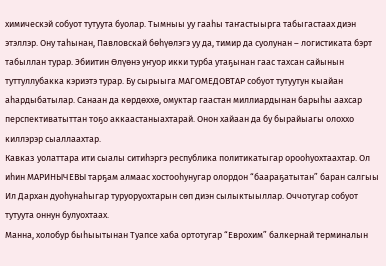химическэй собуот тутуута буолар. Тымныы уу гааһы таҥастыырга табыгастаах диэн этэллэр. Ону таһынан, Павловскай бөһүөлэгэ уу да, тимир да суолунан – логистиката бэрт табыллан турар. Эбиитин Өлүөнэ уҥуор икки турба утаҕынан гаас тахсан сайынын туттуллубакка кэриэтэ турар. Бу сырыыга МАГОМЕДОВТАР собуот тутуутун кыайан аһардыбатылар. Санаан да көрдөххө, омуктар гаастан миллиардынан барыһы аахсар перспективатыттан тоҕо аккаастаныахтарай. Онон хайаан да бу бырайыагы олоххо киллэрэр сыаллаахтар.
Кавказ уолаттара ити сыалы ситиһэргэ республика политикатыгар орооһуохтаахтар. Ол иһин МАРИНЫЧЕВЫ тарҕам алмаас хостооһунугар олордон “баараҕатытан” баран салгыы Ил Дархан дуоһунаһыгар туруоруохтарын сөп диэн сылыктыыллар. Оччотугар собуот тутуута оннун булуохтаах.
Манна, холобур быһыытынан Туапсе хаба ортотугар “Еврохим” балкернай терминалын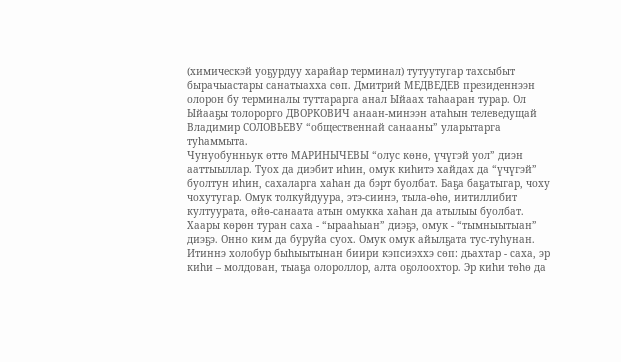(химическэй уоҕурдуу харайар терминал) тутуутугар тахсыбыт бырачыастары санатыахха сөп. Дмитрий МЕДВЕДЕВ президеннээн олорон бу терминалы туттарарга анал Ыйаах таһааран турар. Ол Ыйааҕы толорорго ДВОРКОВИЧ анаан-минээн атаһын телеведущай Владимир СОЛОВЬЕВУ “общественнай санааны” уларытарга туһаммыта.
Чунуобунньук өттө МАРИНЫЧЕВЫ “олус көнө, үчүгэй уол” диэн ааттыыллар. Туох да диэбит иһин, омук киһитэ хайдах да “үчүгэй” буолтун иһин, сахаларга хаһан да бэрт буолбат. Баҕа баҕатыгар, чоху чохутугар. Омук толкуйдуура, этэ-сиинэ, тыла-өһө, иитиллибит култуурата, өйө-санаата атын омукка хаһан да атылыы буолбат. Хаары көрөн туран саха - “ырааһыан” диэҕэ, омук - “тымныытыан” диэҕэ. Онно ким да буруйа суох. Омук омук айылҕата тус-туһунан.
Итиннэ холобур быһыытынан биири кэпсиэххэ сөп: дьахтар - саха, эр киһи – молдован, тыаҕа олороллор, алта оҕолоохтор. Эр киһи төһө да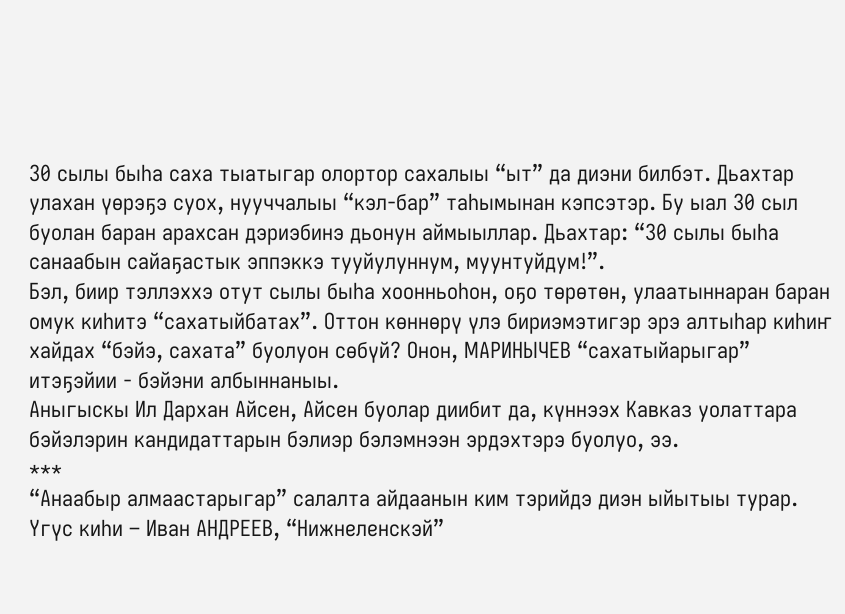30 сылы быһа саха тыатыгар олортор сахалыы “ыт” да диэни билбэт. Дьахтар улахан үөрэҕэ суох, нууччалыы “кэл-бар” таһымынан кэпсэтэр. Бу ыал 30 сыл буолан баран арахсан дэриэбинэ дьонун аймыыллар. Дьахтар: “30 сылы быһа санаабын сайаҕастык эппэккэ тууйулуннум, муунтуйдум!”.
Бэл, биир тэллэххэ отут сылы быһа хоонньоһон, оҕо төрөтөн, улаатыннаран баран омук киһитэ “сахатыйбатах”. Оттон көннөрү үлэ бириэмэтигэр эрэ алтыһар киһиҥ хайдах “бэйэ, сахата” буолуон сөбүй? Онон, МАРИНЫЧЕВ “сахатыйарыгар” итэҕэйии - бэйэни албыннаныы.
Аныгыскы Ил Дархан Айсен, Айсен буолар диибит да, күннээх Кавказ уолаттара бэйэлэрин кандидаттарын бэлиэр бэлэмнээн эрдэхтэрэ буолуо, ээ.
***
“Анаабыр алмаастарыгар” салалта айдаанын ким тэрийдэ диэн ыйытыы турар.
Үгүс киһи – Иван АНДРЕЕВ, “Нижнеленскэй”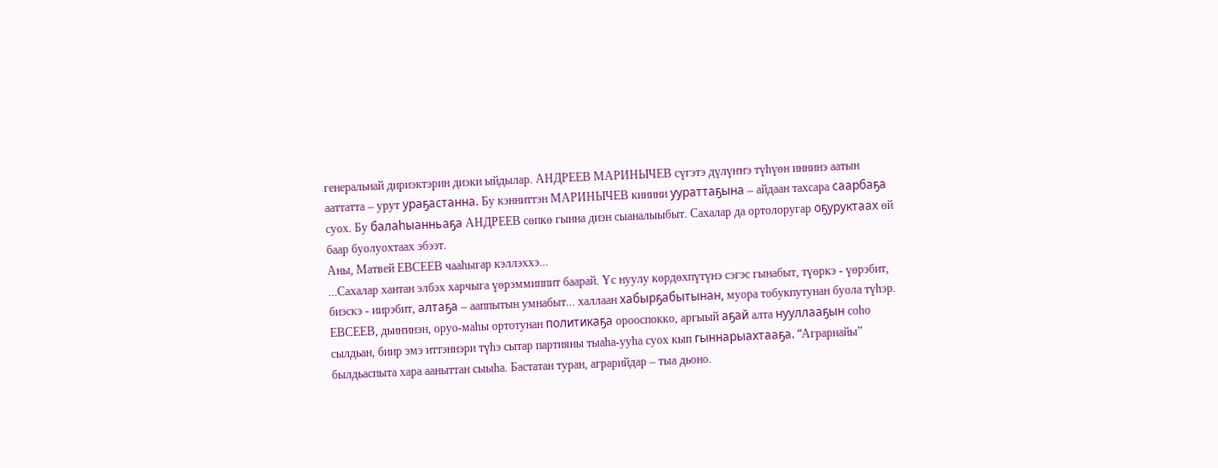генеральнай дириэктэрин диэки ыйдылар. АНДРЕЕВ МАРИНЫЧЕВ сүгэтэ дүлүҥҥэ түһүөн иннинэ аатын ааттатта – урут ураҕастанна. Бу кэнниттэн МАРИНЫЧЕВ кинини уураттаҕына – айдаан тахсара саарбаҕа суох. Бу балаһыанньаҕа АНДРЕЕВ сөпкө гынна диэн сыаналыыбыт. Сахалар да ортолоругар оҕуруктаах өй баар буолуохтаах эбээт.
Аны, Матвей ЕВСЕЕВ чааһыгар кэллэххэ...
...Сахалар хантан элбэх харчыга үөрэммиппит баарай. Үс нуулу көрдөхпүтүнэ сэгэс гынабыт, түөркэ - үөрэбит, биэскэ - иирэбит, алтаҕа – ааппытын умнабыт... халлаан хабырҕабытынан, муора тобукпутунан буола түһэр.
ЕВСЕЕВ, дьиҥинэн, оруо-маһы ортотунан политикаҕа орооспокко, аргыый аҕай алта нууллааҕын соһо сылдьан, биир эмэ иттэннэри түһэ сытар партияны тыаһа-ууһа суох кып гыннарыахтааҕа. “Аграрнайы” былдьаспыта хара ааныттан сыыһа. Бастатан туран, аграрийдар – тыа дьоно.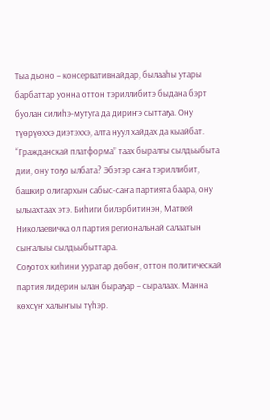Тыа дьоно – консервативнайдар, былааһы утары барбаттар уонна оттон тэриллибитэ быдана бэрт буолан силиһэ-мутуга да дириҥэ сыттаҕа. Ону түөрүөххэ диэтэххэ, алта нуул хайдах да кыайбат.
“Гражданскай платформа” таах быралгы сылдьыбыта дии, ону тоҕо ылбата? Эбэтэр саҥа тэриллибит, башкир олигархын сабыс-саҥа партията баара, ону ылыахтаах этэ. Биһиги билэрбитинэн, Матвей Николаевичка ол партия региональнай салаатын сыҥалыы сылдьыбыттара.
Соҕотох киһини ууратар дөбөҥ, оттон политическай партия лидерин ылан быраҕар – сыралаах. Манна көхсүҥ халыҥыы түһэр.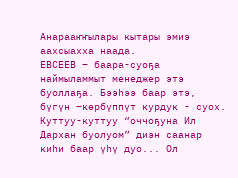Анарааҥҥылары кытары эмиэ аахсыахха наада.
ЕВСЕЕВ – баара-суоҕа наймыламмыт менеджер этэ буоллаҕа. Бээһээ баар этэ, бүгүн –көрбүппүт курдук - суох. Куттуу-куттуу “оччоҕуна Ил Дархан буолуом” диэн саанар киһи баар үһү дуо... Ол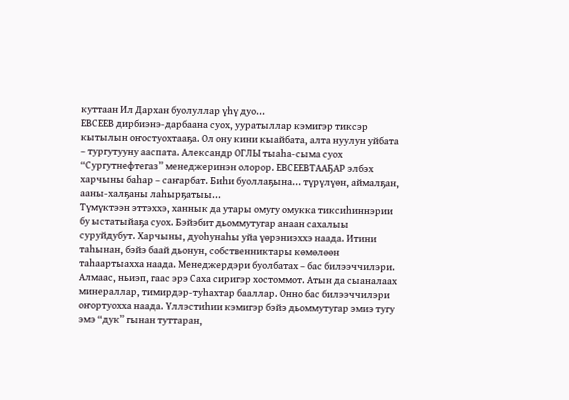куттаан Ил Дархан буолуллар үһү дуо...
ЕВСЕЕВ дирбиэнэ-дарбаана суох, ууратыллар кэмигэр тиксэр кытылын оҥостуохтааҕа. Ол ону кини кыайбата, алта нуулун уйбата – тургутууну ааспата. Александр ОГЛЫ тыаһа-сыма суох “Сургутнефтегаз” менеджеринэн олорор. ЕВСЕЕВТААҔАР элбэх харчыны баһар – саҥарбат. Биһи буоллаҕына... түрүлүөн, аймалҕан, ааны-халҕаны лаһырҕатыы...
Түмүктээн эттэххэ, ханнык да утары омугу омукка тиксиһиннэрии бу ыстатыйаҕа суох. Бэйэбит дьоммутугар анаан сахалыы суруйдубут. Харчыны, дуоһунаһы уйа үөрэниэххэ наада. Итини таһынан, бэйэ баай дьонун, собственниктары көмөлөөн таһаартыахха наада. Менеджердэри буолбатах – бас билээччилэри. Алмаас, ньиэп, гаас эрэ Саха сиригэр хостоммот. Атын да сыаналаах минераллар, тимирдэр-туһахтар бааллар. Онно бас билээччилэри оҥортуохха наада. Үллэстиһии кэмигэр бэйэ дьоммутугар эмиэ тугу эмэ “дук” гынан туттаран,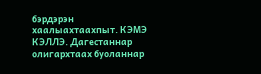бэрдэрэн хаалыахтаахпыт. КЭМЭ КЭЛЛЭ. Дагестаннар олигархтаах буоланнар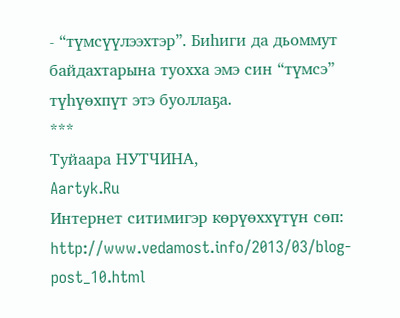- “түмсүүлээхтэр”. Биһиги да дьоммут байдахтарына туохха эмэ син “түмсэ” түһүөхпүт этэ буоллаҕа.
***
Туйаара НУТЧИНА,
Aartyk.Ru
Интернет ситимигэр көрүөххүтүн сөп:
http://www.vedamost.info/2013/03/blog-post_10.html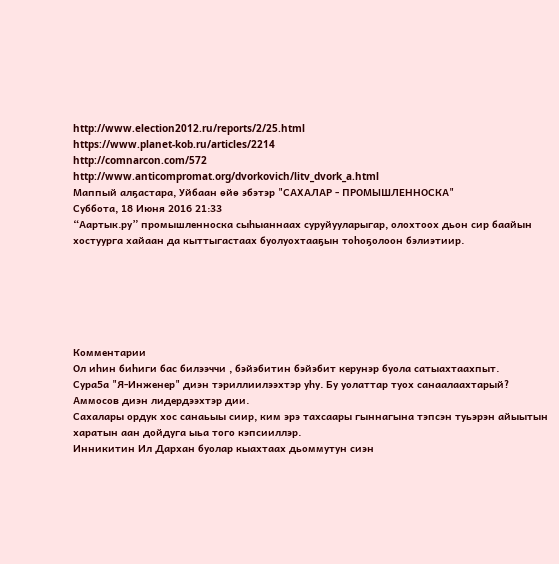http://www.election2012.ru/reports/2/25.html
https://www.planet-kob.ru/articles/2214
http://comnarcon.com/572
http://www.anticompromat.org/dvorkovich/litv_dvork_a.html
Маппый алҕастара, Уйбаан өйө эбэтэр "САХАЛАР - ПРОМЫШЛЕННОСКА"
Суббота, 18 Июня 2016 21:33
“Аартык.ру” промышленноска сыһыаннаах суруйууларыгар, олохтоох дьон сир баайын хостуурга хайаан да кыттыгастаах буолуохтааҕын тоһоҕолоон бэлиэтиир.






Комментарии
Ол иhин биhиги бас билээччи , бэйэбитин бэйэбит керунэр буола сатыахтаахпыт.
Сура5а "Я-Инженер" диэн тэриллиилээхтэр уhу. Бу уолаттар туох санаалаахтарый? Аммосов диэн лидердээхтэр дии.
Сахалары ордук хос санаьыы сиир, ким эрэ тахсаары гыннагына тэпсэн туьэрэн айыытын харатын аан дойдуга ыьа того кэпсииллэр.
Инникитин Ил Дархан буолар кыахтаах дьоммутун сиэн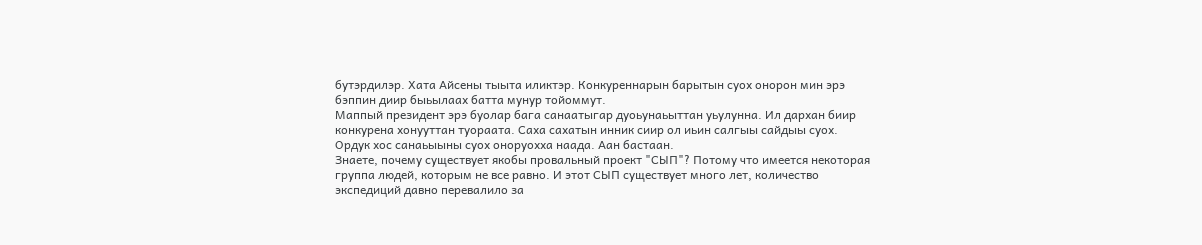бутэрдилэр. Хата Айсены тыыта иликтэр. Конкуреннарын барытын суох онорон мин эрэ бэппин диир быьылаах батта мунур тойоммут.
Маппый президент эрэ буолар бага санаатыгар дуоьунаьыттан уьулунна. Ил дархан биир конкурена хонууттан туораата. Саха сахатын инник сиир ол иьин салгыы сайдыы суох.
Ордук хос санаьыыны суох оноруохха наада. Аан бастаан.
Знаете, почему существует якобы провальный проект "СЫП"? Потому что имеется некоторая группа людей, которым не все равно. И этот СЫП существует много лет, количество экспедиций давно перевалило за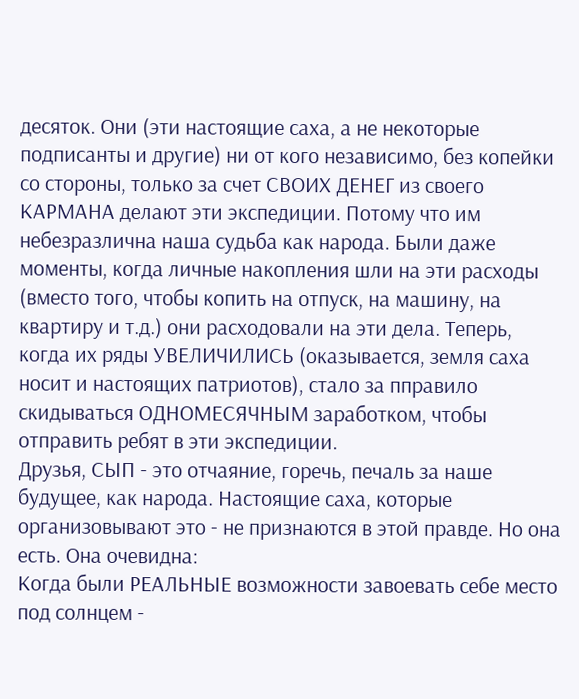десяток. Они (эти настоящие саха, а не некоторые подписанты и другие) ни от кого независимо, без копейки со стороны, только за счет СВОИХ ДЕНЕГ из своего КАРМАНА делают эти экспедиции. Потому что им небезразлична наша судьба как народа. Были даже моменты, когда личные накопления шли на эти расходы (вместо того, чтобы копить на отпуск, на машину, на квартиру и т.д.) они расходовали на эти дела. Теперь, когда их ряды УВЕЛИЧИЛИСЬ (оказывается, земля саха носит и настоящих патриотов), стало за пправило скидываться ОДНОМЕСЯЧНЫМ заработком, чтобы отправить ребят в эти экспедиции.
Друзья, СЫП - это отчаяние, горечь, печаль за наше будущее, как народа. Настоящие саха, которые организовывают это - не признаются в этой правде. Но она есть. Она очевидна:
Когда были РЕАЛЬНЫЕ возможности завоевать себе место под солнцем -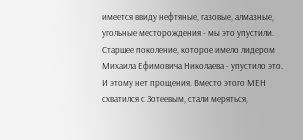имеется ввиду нефтяные, газовые, алмазные, угольные месторождения - мы это упустили. Старшее поколение, которое имело лидером Михаила Ефимовича Николаева - упустило это. И этому нет прощения. Вместо этого МЕН схватился с Зотеевым, стали меряться,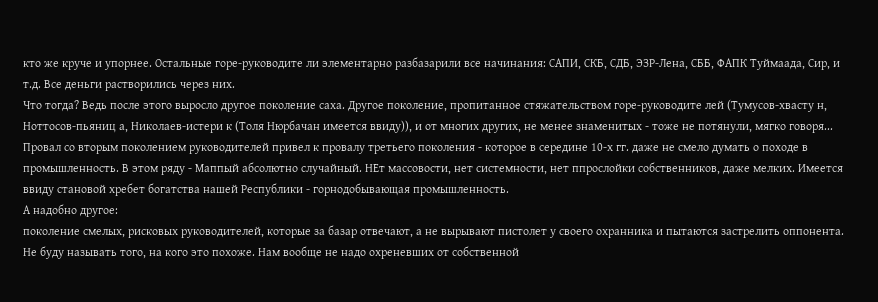кто же круче и упорнее. Остальные горе-руководите ли элементарно разбазарили все начинания: САПИ, СКБ, СДБ, ЭЗР-Лена, СББ, ФАПК Туймаада, Сир, и т.д. Все деньги растворились через них.
Что тогда? Ведь после этого выросло другое поколение саха. Другое поколение, пропитанное стяжательством горе-руководите лей (Тумусов-хвасту н, Ноттосов-пьяниц а, Николаев-истери к (Толя Нюрбачан имеется ввиду)), и от многих других, не менее знаменитых - тоже не потянули, мягко говоря...
Провал со вторым поколением руководителей привел к провалу третьего поколения - которое в середине 10-х гг. даже не смело думать о походе в промышленность. В этом ряду - Маппый абсолютно случайный. НЕт массовости, нет системности, нет ппрослойки собственников, даже мелких. Имеется ввиду становой хребет богатства нашей Республики - горнодобывающая промышленность.
А надобно другое:
поколение смелых, рисковых руководителей, которые за базар отвечают, а не вырывают пистолет у своего охранника и пытаются застрелить оппонента. Не буду называть того, на кого это похоже. Нам вообще не надо охреневших от собственной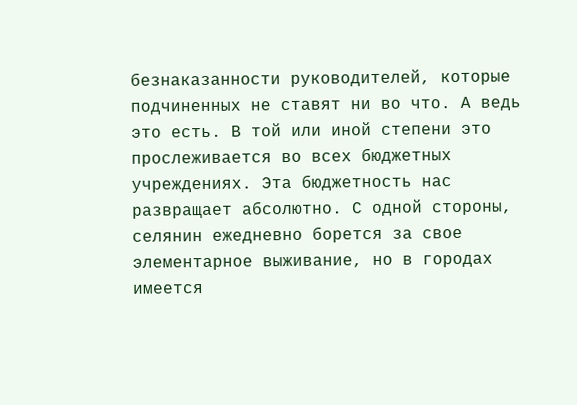безнаказанности руководителей, которые подчиненных не ставят ни во что. А ведь это есть. В той или иной степени это прослеживается во всех бюджетных учреждениях. Эта бюджетность нас развращает абсолютно. С одной стороны, селянин ежедневно борется за свое элементарное выживание, но в городах имеется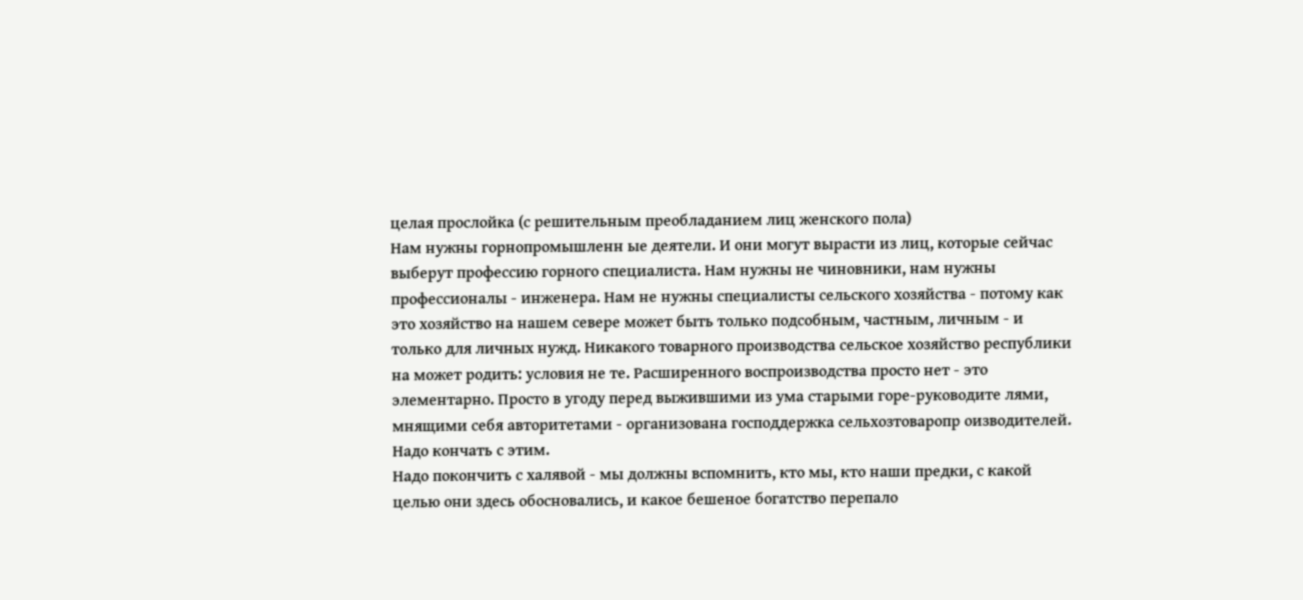целая прослойка (с решительным преобладанием лиц женского пола)
Нам нужны горнопромышленн ые деятели. И они могут вырасти из лиц, которые сейчас выберут профессию горного специалиста. Нам нужны не чиновники, нам нужны профессионалы - инженера. Нам не нужны специалисты сельского хозяйства - потому как это хозяйство на нашем севере может быть только подсобным, частным, личным - и только для личных нужд. Никакого товарного производства сельское хозяйство республики на может родить: условия не те. Расширенного воспроизводства просто нет - это элементарно. Просто в угоду перед выжившими из ума старыми горе-руководите лями, мнящими себя авторитетами - организована господдержка сельхозтоваропр оизводителей.
Надо кончать с этим.
Надо покончить с халявой - мы должны вспомнить, кто мы, кто наши предки, с какой целью они здесь обосновались, и какое бешеное богатство перепало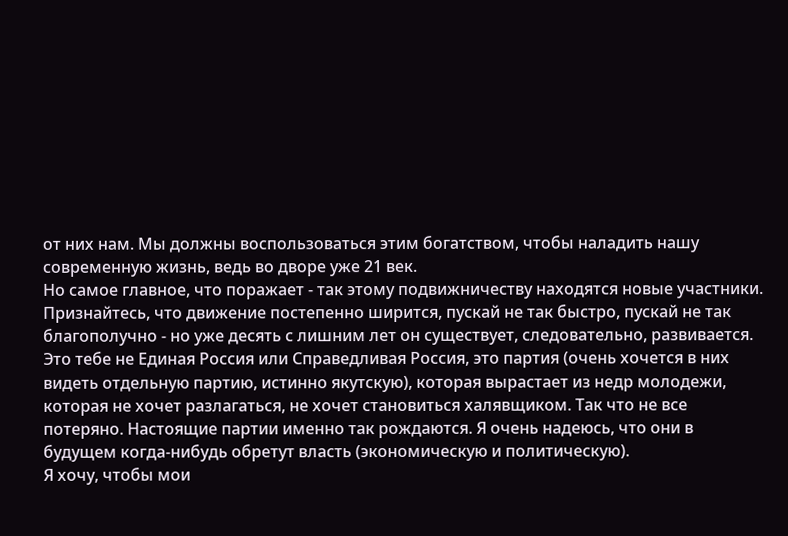от них нам. Мы должны воспользоваться этим богатством, чтобы наладить нашу современную жизнь, ведь во дворе уже 21 век.
Но самое главное, что поражает - так этому подвижничеству находятся новые участники. Признайтесь, что движение постепенно ширится, пускай не так быстро, пускай не так благополучно - но уже десять с лишним лет он существует, следовательно, развивается. Это тебе не Единая Россия или Справедливая Россия, это партия (очень хочется в них видеть отдельную партию, истинно якутскую), которая вырастает из недр молодежи, которая не хочет разлагаться, не хочет становиться халявщиком. Так что не все потеряно. Настоящие партии именно так рождаются. Я очень надеюсь, что они в будущем когда-нибудь обретут власть (экономическую и политическую).
Я хочу, чтобы мои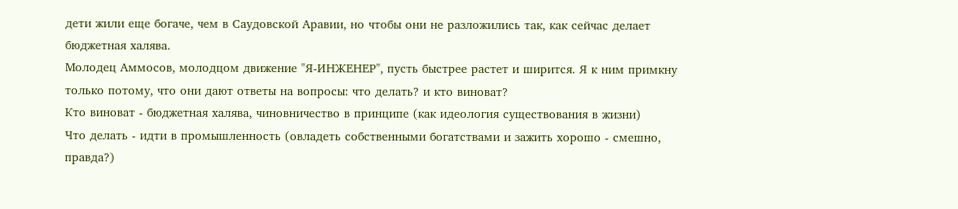дети жили еще богаче, чем в Саудовской Аравии, но чтобы они не разложились так, как сейчас делает бюджетная халява.
Молодец Аммосов, молодцом движение "Я-ИНЖЕНЕР", пусть быстрее растет и ширится. Я к ним примкну только потому, что они дают ответы на вопросы: что делать? и кто виноват?
Кто виноват - бюджетная халява, чиновничество в принципе (как идеология существования в жизни)
Что делать - идти в промышленность (овладеть собственными богатствами и зажить хорошо - смешно, правда?)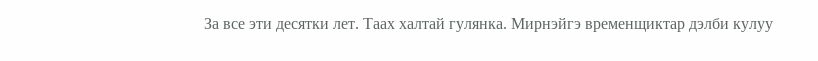За все эти десятки лет. Таах халтай гулянка. Мирнэйгэ временщиктар дэлби кyлyy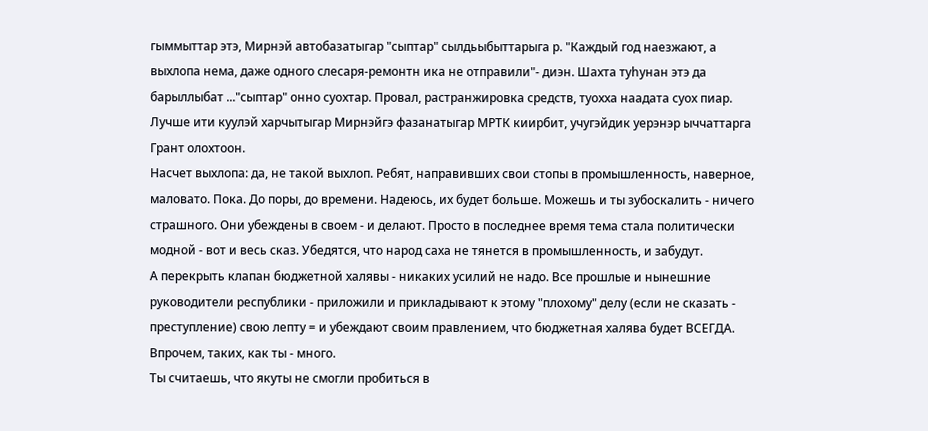гыммыттар этэ, Мирнэй автобазатыгар "сыптар" сылдьыбыттарыга р. "Каждый год наезжают, а выхлопа нема, даже одного слесаря-ремонтн ика не отправили"- диэн. Шахта туhунан этэ да барыллыбат ..."сыптар" онно суохтар. Провал, растранжировка средств, туохха наадата суох пиар. Лучше ити кyyлэй харчытыгар Мирнэйгэ фазанатыгар МРТК киирбит, yчyгэйдик yерэнэр ыччаттарга Грант олохтоон.
Насчет выхлопа: да, не такой выхлоп. Ребят, направивших свои стопы в промышленность, наверное, маловато. Пока. До поры, до времени. Надеюсь, их будет больше. Можешь и ты зубоскалить - ничего страшного. Они убеждены в своем - и делают. Просто в последнее время тема стала политически модной - вот и весь сказ. Убедятся, что народ саха не тянется в промышленность, и забудут.
А перекрыть клапан бюджетной халявы - никаких усилий не надо. Все прошлые и нынешние руководители республики - приложили и прикладывают к этому "плохому" делу (если не сказать - преступление) свою лепту = и убеждают своим правлением, что бюджетная халява будет ВСЕГДА.
Впрочем, таких, как ты - много.
Ты считаешь, что якуты не смогли пробиться в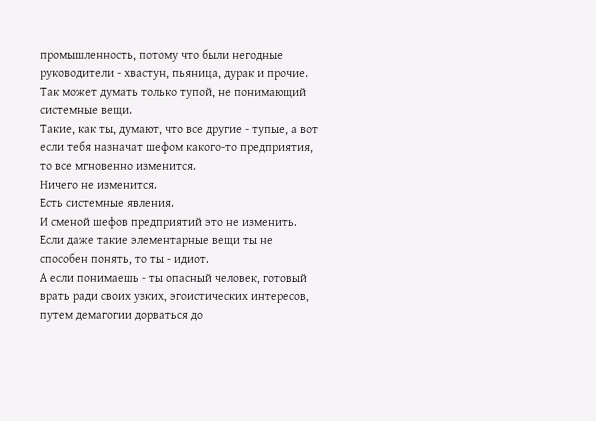промышленность, потому что были негодные руководители - хвастун, пьяница, дурак и прочие.
Так может думать только тупой, не понимающий системные вещи.
Такие, как ты, думают, что все другие - тупые, а вот если тебя назначат шефом какого-то предприятия, то все мгновенно изменится.
Ничего не изменится.
Есть системные явления.
И сменой шефов предприятий это не изменить.
Если даже такие элементарные вещи ты не способен понять, то ты - идиот.
А если понимаешь - ты опасный человек, готовый врать ради своих узких, эгоистических интересов, путем демагогии дорваться до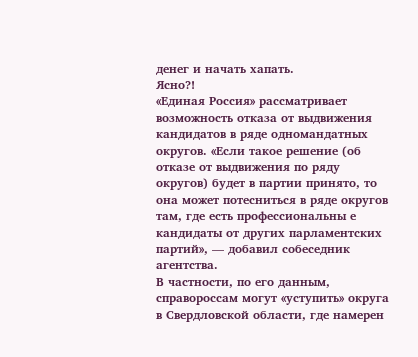денег и начать хапать.
Ясно?!
«Единая Россия» рассматривает возможность отказа от выдвижения кандидатов в ряде одномандатных округов. «Если такое решение (об отказе от выдвижения по ряду округов) будет в партии принято, то она может потесниться в ряде округов там, где есть профессиональны е кандидаты от других парламентских партий», — добавил собеседник агентства.
В частности, по его данным, справороссам могут «уступить» округа в Свердловской области, где намерен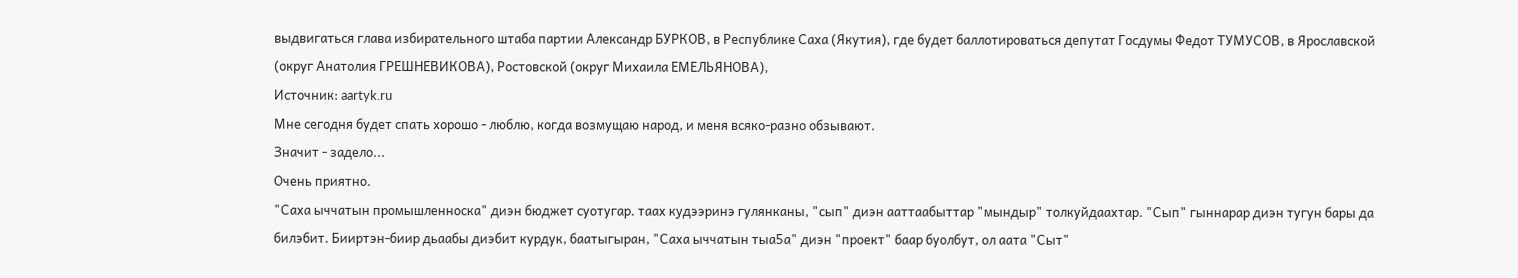выдвигаться глава избирательного штаба партии Александр БУРКОВ, в Республике Саха (Якутия), где будет баллотироваться депутат Госдумы Федот ТУМУСОВ, в Ярославской (округ Анатолия ГРЕШНЕВИКОВА), Ростовской (округ Михаила ЕМЕЛЬЯНОВА),
Источник: aartyk.ru
Мне сегодня будет спать хорошо - люблю, когда возмущаю народ, и меня всяко-разно обзывают.
Значит - задело...
Очень приятно.
"Саха ыччатын промышленноска" диэн бюджет суотугар. таах кyдээринэ гулянканы, "сып" диэн ааттаабыттар "мындыр" толкуйдаахтар. "Сып" гыннарар диэн тугун бары да билэбит. Бииртэн-биир дьаабы диэбит курдук, баатыгыран, "Саха ыччатын тыа5а" диэн "проект" баар буолбут, ол аата "Сыт"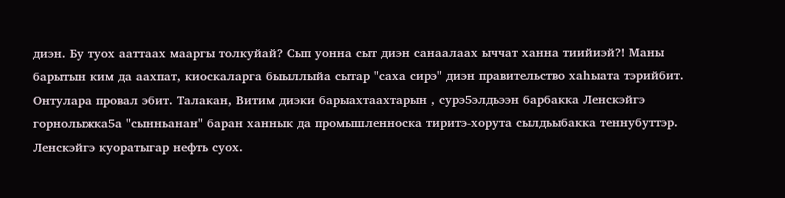диэн. Бу туох ааттаах мааргы толкуйай? Сып уонна сыт диэн санаалаах ыччат ханна тиийиэй?! Маны барытын ким да аахпат, киоскаларга быыллыйа сытар "саха сирэ" диэн правительство хаhыата тэрийбит. Онтулара провал эбит. Талакан, Витим диэки барыахтаахтарын , сурэ5элдьээн барбакка Ленскэйгэ горнолыжка5а "сынньанан" баран ханнык да промышленноска тиритэ-хорута сылдьыбакка теннубуттэр. Ленскэйгэ куоратыгар нефть суох.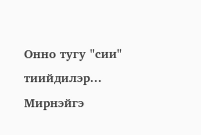Онно тугу "сии" тиийдилэр...
Мирнэйгэ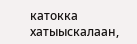катокка хатыыскалаан,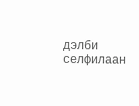дэлби селфилаан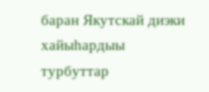баран Якутскай диэки хайыhардыы турбуттар